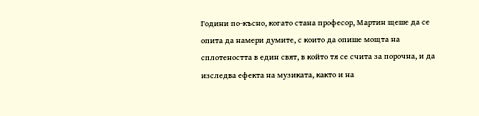Години по-късно, когато стана професор, Мартин щеше да се опита да намери думите, с които да опише мощта на сплотеността в един свят, в който тя се счита за порочна, и да изследва ефекта на музиката, както и на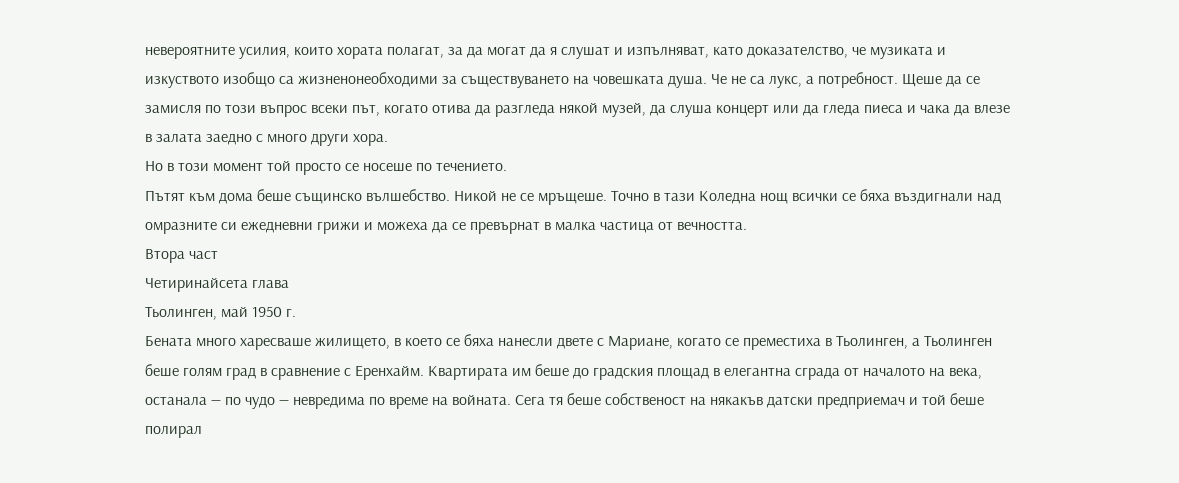невероятните усилия, които хората полагат, за да могат да я слушат и изпълняват, като доказателство, че музиката и изкуството изобщо са жизненонеобходими за съществуването на човешката душа. Че не са лукс, а потребност. Щеше да се замисля по този въпрос всеки път, когато отива да разгледа някой музей, да слуша концерт или да гледа пиеса и чака да влезе в залата заедно с много други хора.
Но в този момент той просто се носеше по течението.
Пътят към дома беше същинско вълшебство. Никой не се мръщеше. Точно в тази Коледна нощ всички се бяха въздигнали над омразните си ежедневни грижи и можеха да се превърнат в малка частица от вечността.
Втора част
Четиринайсета глава
Тьолинген, май 1950 г.
Бената много харесваше жилището, в което се бяха нанесли двете с Мариане, когато се преместиха в Тьолинген, а Тьолинген беше голям град в сравнение с Еренхайм. Квартирата им беше до градския площад в елегантна сграда от началото на века, останала — по чудо — невредима по време на войната. Сега тя беше собственост на някакъв датски предприемач и той беше полирал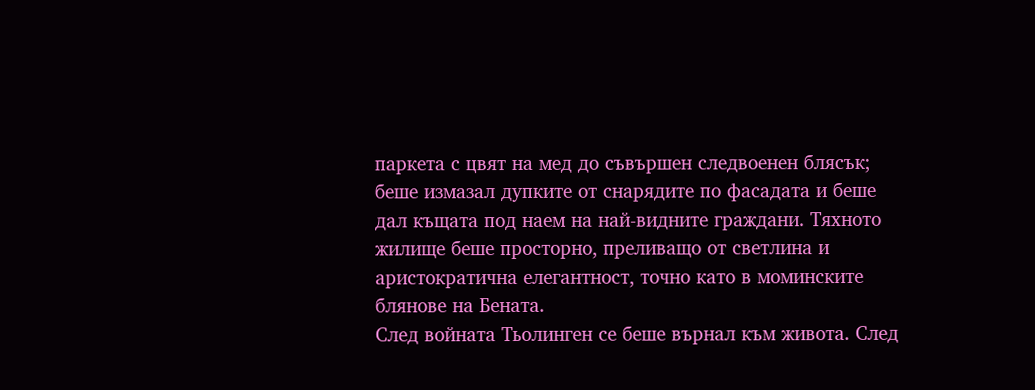паркета с цвят на мед до съвършен следвоенен блясък; беше измазал дупките от снарядите по фасадата и беше дал къщата под наем на най-видните граждани. Тяхното жилище беше просторно, преливащо от светлина и аристократична елегантност, точно като в моминските блянове на Бената.
След войната Тьолинген се беше върнал към живота. След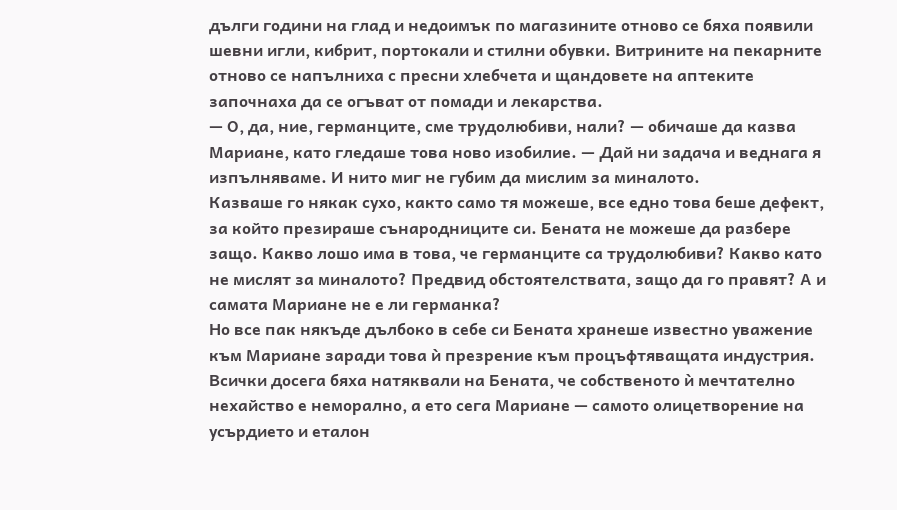дълги години на глад и недоимък по магазините отново се бяха появили шевни игли, кибрит, портокали и стилни обувки. Витрините на пекарните отново се напълниха с пресни хлебчета и щандовете на аптеките започнаха да се огъват от помади и лекарства.
— О, да, ние, германците, сме трудолюбиви, нали? — обичаше да казва Мариане, като гледаше това ново изобилие. — Дай ни задача и веднага я изпълняваме. И нито миг не губим да мислим за миналото.
Казваше го някак сухо, както само тя можеше, все едно това беше дефект, за който презираше сънародниците си. Бената не можеше да разбере защо. Какво лошо има в това, че германците са трудолюбиви? Какво като не мислят за миналото? Предвид обстоятелствата, защо да го правят? А и самата Мариане не е ли германка?
Но все пак някъде дълбоко в себе си Бената хранеше известно уважение към Мариане заради това ѝ презрение към процъфтяващата индустрия. Всички досега бяха натяквали на Бената, че собственото ѝ мечтателно нехайство е неморално, а ето сега Мариане — самото олицетворение на усърдието и еталон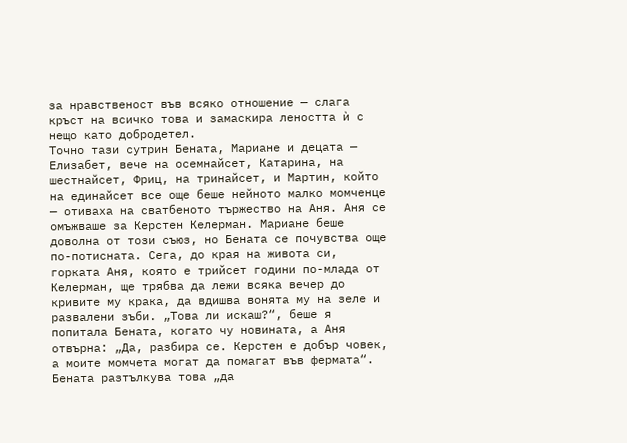за нравственост във всяко отношение — слага кръст на всичко това и замаскира леността ѝ с нещо като добродетел.
Точно тази сутрин Бената, Мариане и децата — Елизабет, вече на осемнайсет, Катарина, на шестнайсет, Фриц, на тринайсет, и Мартин, който на единайсет все още беше нейното малко момченце — отиваха на сватбеното тържество на Аня. Аня се омъжваше за Керстен Келерман. Мариане беше доволна от този съюз, но Бената се почувства още по-потисната. Сега, до края на живота си, горката Аня, която е трийсет години по-млада от Келерман, ще трябва да лежи всяка вечер до кривите му крака, да вдишва вонята му на зеле и развалени зъби. „Това ли искаш?“, беше я попитала Бената, когато чу новината, а Аня отвърна: „Да, разбира се. Керстен е добър човек, а моите момчета могат да помагат във фермата“. Бената разтълкува това „да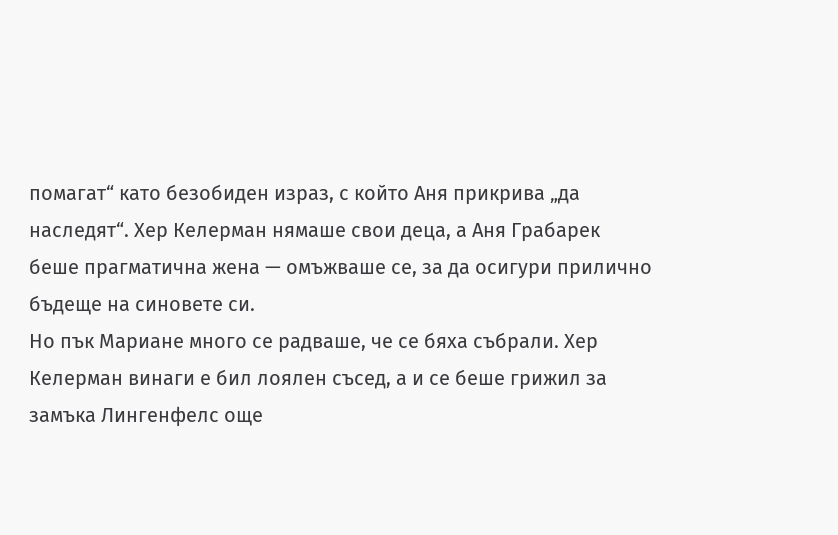помагат“ като безобиден израз, с който Аня прикрива „да наследят“. Хер Келерман нямаше свои деца, а Аня Грабарек беше прагматична жена — омъжваше се, за да осигури прилично бъдеще на синовете си.
Но пък Мариане много се радваше, че се бяха събрали. Хер Келерман винаги е бил лоялен съсед, а и се беше грижил за замъка Лингенфелс още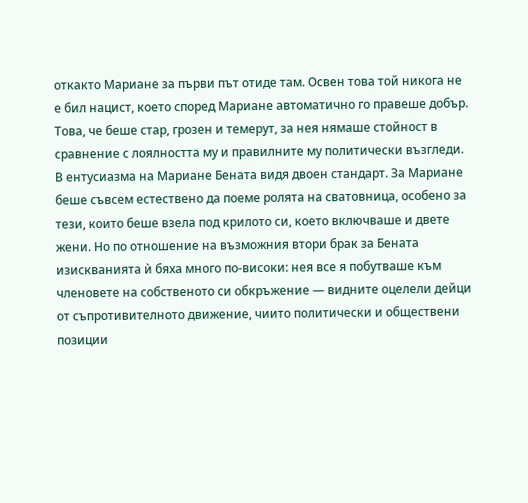откакто Мариане за първи път отиде там. Освен това той никога не е бил нацист, което според Мариане автоматично го правеше добър. Това, че беше стар, грозен и темерут, за нея нямаше стойност в сравнение с лоялността му и правилните му политически възгледи.
В ентусиазма на Мариане Бената видя двоен стандарт. За Мариане беше съвсем естествено да поеме ролята на сватовница, особено за тези, които беше взела под крилото си, което включваше и двете жени. Но по отношение на възможния втори брак за Бената изискванията ѝ бяха много по-високи: нея все я побутваше към членовете на собственото си обкръжение — видните оцелели дейци от съпротивителното движение, чиито политически и обществени позиции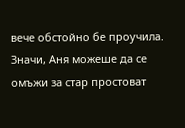вече обстойно бе проучила. Значи, Аня можеше да се омъжи за стар простоват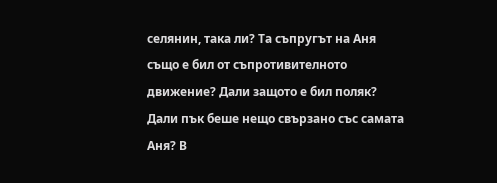селянин, така ли? Та съпругът на Аня също е бил от съпротивителното движение? Дали защото е бил поляк? Дали пък беше нещо свързано със самата Аня? В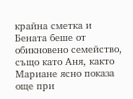крайна сметка и Бената беше от обикновено семейство, също като Аня, както Мариане ясно показа още при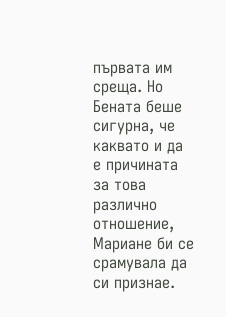първата им среща. Но Бената беше сигурна, че каквато и да е причината за това различно отношение, Мариане би се срамувала да си признае.